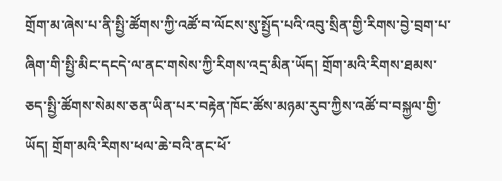གྲོག་མ་ཞེས་པ་ནི་སྤྱི་ཚོགས་ཀྱི་འཚོ་བ་ལོངས་སུ་སྤྱོད་པའི་འབུ་སྲིན་གྱི་རིགས་བྱེ་བྲག་པ་ཞིག་གི་སྤྱི་མིང་དངདེ་ལ་ནང་གསེས་ཀྱི་རིགས་འདྲ་མིན་ཡོད། གྲོག་མའི་རིགས་ཐམས་ཅད་སྤྱི་ཚོགས་སེམས་ཅན་ཡིན་པར་བརྟེན་ཁོང་ཚོས་མཉམ་རུབ་ཀྱིས་འཚོ་བ་བསྐྱལ་གྱི་ཡོད། གྲོག་མའི་རིགས་ཕལ་ཆེ་བའི་ནང་ཕོ་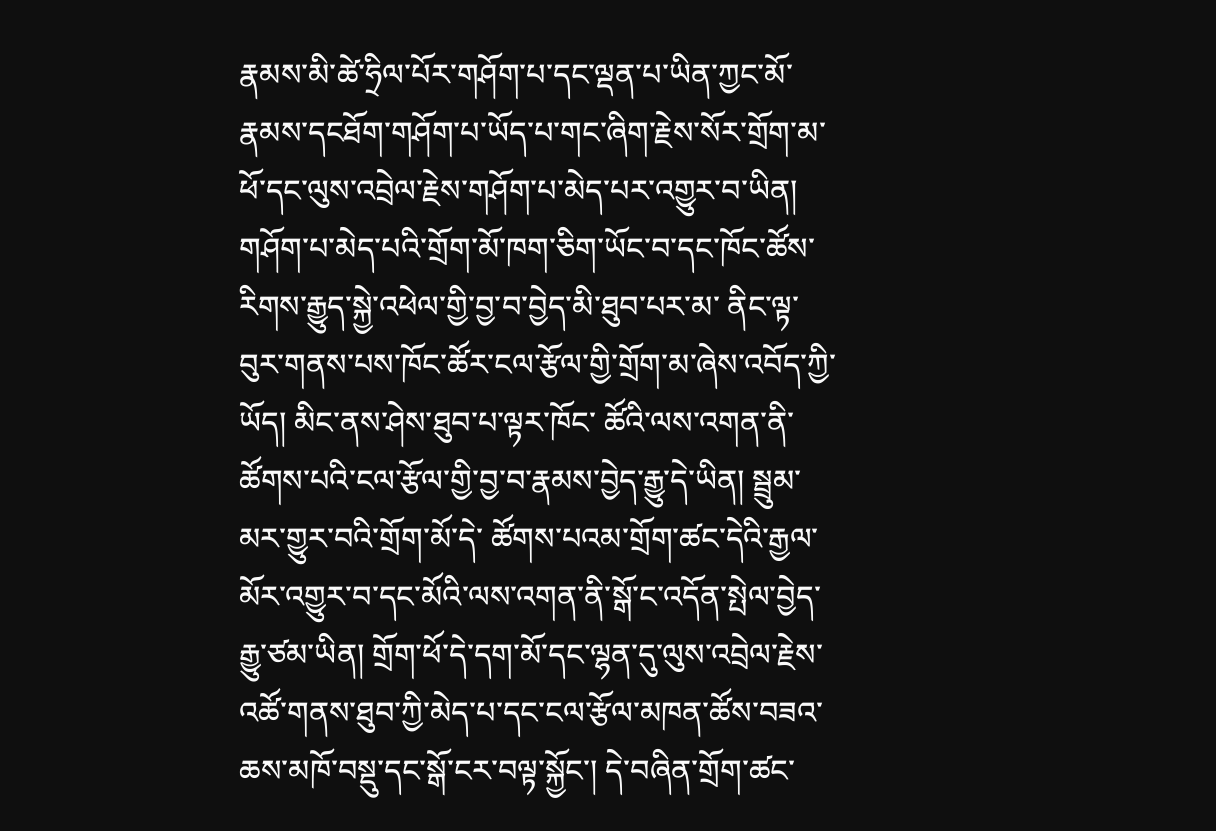རྣམས་མི་ཚེ་ཧྲིལ་པོར་གཤོག་པ་དང་ལྡན་པ་ཡིན་ཀྱང་མོ་རྣམས་དངཐོག་གཤོག་པ་ཡོད་པ་གང་ཞིག་རྗེས་སོར་གྲོག་མ་ཕོ་དང་ལུས་འབྲེལ་རྗེས་གཤོག་པ་མེད་པར་འགྱུར་བ་ཡིན། གཤོག་པ་མེད་པའི་གྲོག་མོ་ཁག་ཅིག་ཡོང་བ་དང་ཁོང་ཚོས་རིགས་རྒྱུད་སྐྱེ་འཕེལ་གྱི་བྱ་བ་བྱེད་མི་ཐུབ་པར་མ་ ནིང་ལྟ་བུར་གནས་པས་ཁོང་ཚོར་ངལ་རྩོལ་གྱི་གྲོག་མ་ཞེས་འབོད་ཀྱི་ཡོད། མིང་ནས་ཤེས་ཐུབ་པ་ལྟར་ཁོང་ ཚོའི་ལས་འགན་ནི་ཚོགས་པའི་ངལ་རྩོལ་གྱི་བྱ་བ་རྣམས་བྱེད་རྒྱུ་དེ་ཡིན། སྦྲུམ་མར་གྱུར་བའི་གྲོག་མོ་དེ་ ཚོགས་པའམ་གྲོག་ཚང་དེའི་རྒྱལ་མོར་འགྱུར་བ་དང་མོའི་ལས་འགན་ནི་སྒོ་ང་འདོན་སྤེལ་བྱེད་རྒྱུ་ཙམ་ཡིན། གྲོག་ཕོ་དེ་དག་མོ་དང་ལྷན་དུ་ལུས་འབྲེལ་རྗེས་འཚོ་གནས་ཐུབ་ཀྱི་མེད་པ་དང་ངལ་རྩོལ་མཁན་ཚོས་བཟའ་ཆས་མཁོ་བསྡུ་དང་སྒོ་ངར་བལྟ་སྐྱོང་། དེ་བཞིན་གྲོག་ཚང་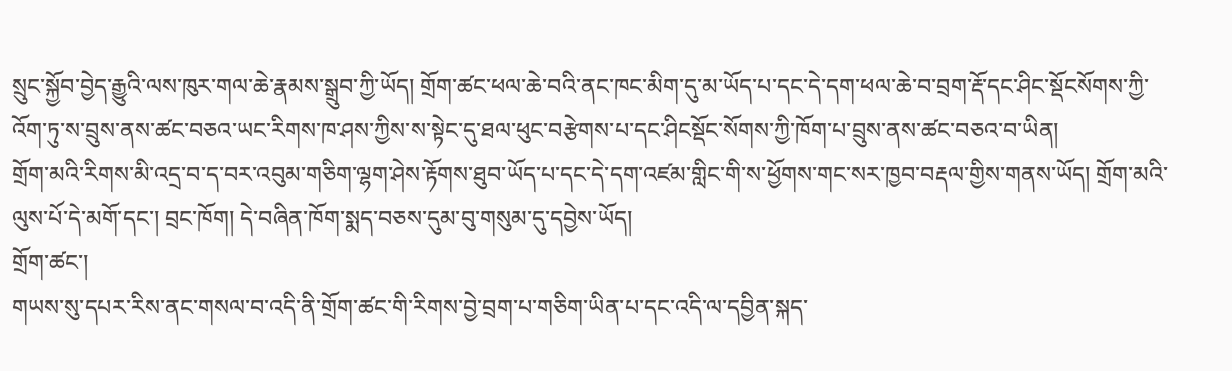སྲུང་སྐྱོབ་བྱེད་རྒྱུའི་ལས་ཁུར་གལ་ཆེ་རྣམས་སྒྲུབ་ཀྱི་ཡོད། གྲོག་ཚང་ཕལ་ཆེ་བའི་ནང་ཁང་མིག་དུ་མ་ཡོད་པ་དང་དེ་དག་ཕལ་ཆེ་བ་བྲག་རྡོ་དང་ཤིང་སྡོངསོགས་ཀྱི་འོག་ཏུ་ས་བྲུས་ནས་ཚང་བཅའ་ཡང་རིགས་ཁ་ཤས་ཀྱིས་ས་སྟེང་དུ་ཐལ་ཕུང་བརྩེགས་པ་དང་ཤིངསྡོང་སོགས་ཀྱི་ཁོག་པ་བྲུས་ནས་ཚང་བཅའ་བ་ཡིན།
གྲོག་མའི་རིགས་མི་འདྲ་བ་ད་བར་འབུམ་གཅིག་ལྷག་ཤེས་རྟོགས་ཐུབ་ཡོད་པ་དང་དེ་དག་འཛམ་གླིང་གི་ས་ཕྱོགས་གང་སར་ཁྱབ་བརྡལ་གྱིས་གནས་ཡོད། གྲོག་མའི་ལུས་པོ་དེ་མགོ་དང་། བྲང་ཁོག། དེ་བཞིན་ཁོག་སྨད་བཅས་དུམ་བུ་གསུམ་དུ་དབྱེས་ཡོད།
གྲོག་ཚང་།
གཡས་སུ་དཔར་རིས་ནང་གསལ་བ་འདི་ནི་གྲོག་ཚང་གི་རིགས་བྱེ་བྲག་པ་གཅིག་ཡིན་པ་དང་འདི་ལ་དབྱིན་སྐད་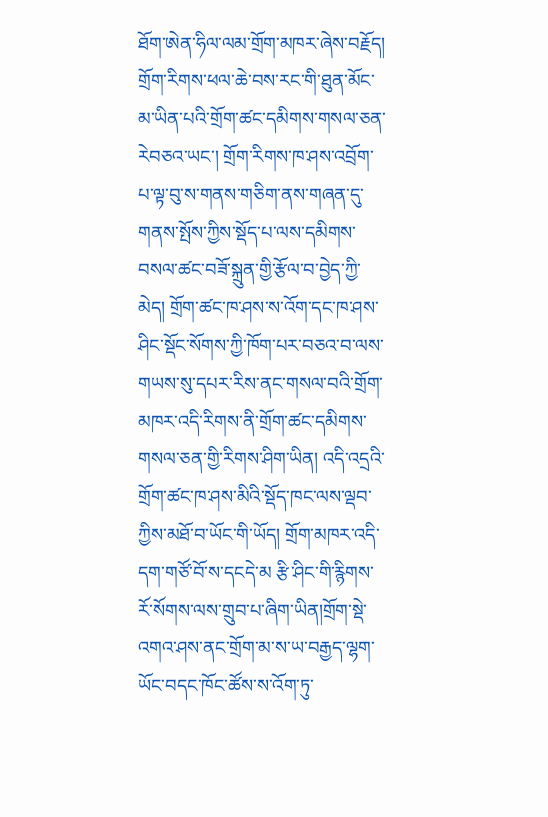ཐོག་ཨེན་ཧིལ་ལམ་གྲོག་མཁར་ཞེས་བརྗོད། གྲོག་རིགས་ཕལ་ཆེ་བས་རང་གི་ཐུན་མོང་མ་ཡིན་པའི་གྲོག་ཚང་དམིགས་གསལ་ཅན་རེབཅའ་ཡང་། གྲོག་རིགས་ཁ་ཤས་འབྲོག་པ་ལྟ་བུ་ས་གནས་གཅིག་ནས་གཞན་དུ་གནས་སྤོས་ཀྱིས་སྡོད་པ་ལས་དམིགས་བསལ་ཚང་བཟོ་སྐྲུན་གྱི་རྩོལ་བ་བྱེད་ཀྱི་མེད། གྲོག་ཚང་ཁ་ཤས་ས་འོག་དང་ཁ་ཤས་ཤིང་སྡོང་སོགས་ཀྱི་ཁོག་པར་བཅའ་བ་ལས་གཡས་སུ་དཔར་རིས་ནང་གསལ་བའི་གྲོག་མཁར་འདི་རིགས་ནི་གྲོག་ཚང་དམིགས་གསལ་ཅན་གྱི་རིགས་ཤིག་ཡིན། འདི་འདྲའི་གྲོག་ཚང་ཁ་ཤས་མིའི་སྡོད་ཁང་ལས་ལྡབ་ཀྱིས་མཐོ་བ་ཡོང་གི་ཡོད། གྲོག་མཁར་འདི་དག་གཙོ་བོ་ས་དངདེ་མ རྩི་ཤིང་གི་རྙིགས་རོ་སོགས་ལས་གྲུབ་པ་ཞིག་ཡིན།གྲོག་སྡེ་འགའ་ཤས་ནང་གྲོག་མ་ས་ཡ་བརྒྱད་ལྷག་ཡོང་བདང་ཁོང་ཚོས་ས་འོག་ཏུ་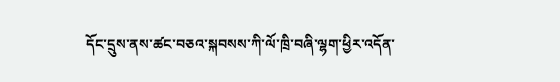དོང་དྲུས་ནས་ཚང་བཅའ་སྐབསས་ཀི་ལོ་ཁྲི་བཞི་ལྷག་ཕྱིར་འདོན་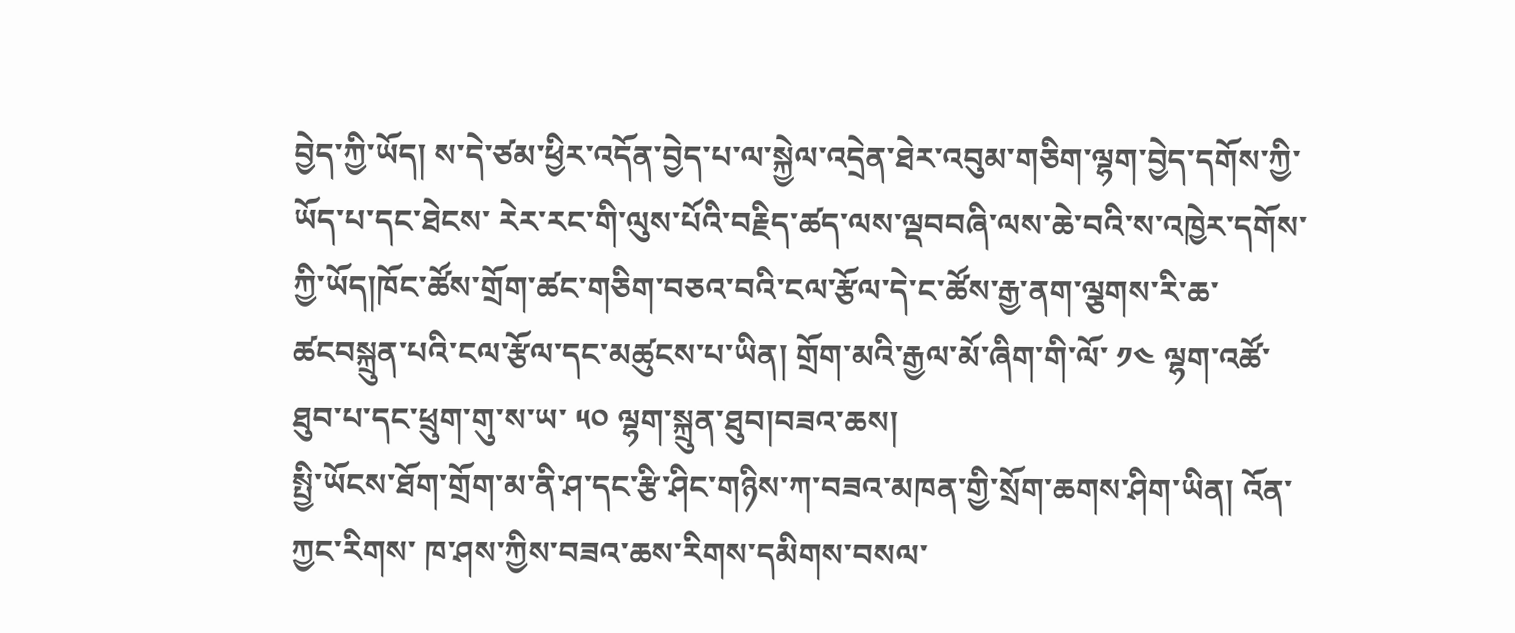བྱེད་ཀྱི་ཡོད། ས་དེ་ཙམ་ཕྱིར་འདོན་བྱེད་པ་ལ་སྐྱེལ་འདྲེན་ཐེར་འབུམ་གཅིག་ལྷག་བྱེད་དགོས་ཀྱི་ཡོད་པ་དང་ཐེངས་ རེར་རང་གི་ལུས་པོའི་བརྗིད་ཚད་ལས་ལྡབབཞི་ལས་ཆེ་བའི་ས་འཁྱེར་དགོས་ཀྱི་ཡོད།ཁོང་ཚོས་གྲོག་ཚང་གཅིག་བཅའ་བའི་ངལ་རྩོལ་དེ་ང་ཚོས་རྒྱ་ནག་ལྕགས་རི་ཆ་ཚངབསྐྲུན་པའི་ངལ་རྩོལ་དང་མཚུངས་པ་ཡིན། གྲོག་མའི་རྒྱལ་མོ་ཞིག་གི་ལོ་ ༡༤ ལྷག་འཚོ་ཐུབ་པ་དང་ཕྲུག་གུ་ས་ཡ་ ༥༠ ལྷག་སྐྲུན་ཐུབ།བཟའ་ཆས།
སྤྱི་ཡོངས་ཐོག་གྲོག་མ་ནི་ཤ་དང་རྩི་ཤིང་གཉིས་ཀ་བཟའ་མཁན་གྱི་སྲོག་ཆགས་ཤིག་ཡིན། འོན་ཀྱང་རིགས་ ཁ་ཤས་ཀྱིས་བཟའ་ཆས་རིགས་དམིགས་བསལ་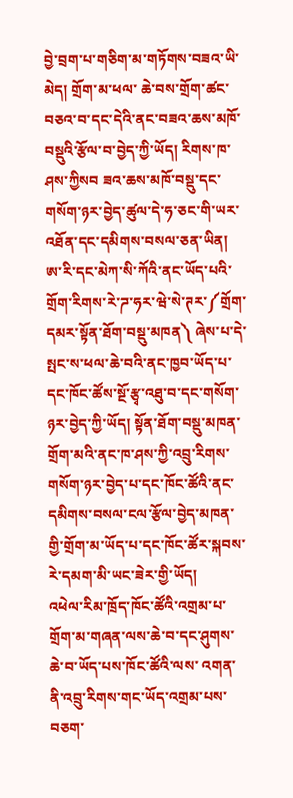བྱེ་བྲག་པ་གཅིག་མ་གཏོགས་བཟའ་ཡི་མེད། གྲོག་མ་ཕལ་ ཆེ་བས་གྲོག་ཚང་བཅའ་བ་དང་དེའི་ནང་བཟའ་ཆས་མཁོ་བསྡུའི་རྩོལ་བ་བྱེད་ཀྱི་ཡོད། རིགས་ཁ་ཤས་ཀྱིསབ ཟའ་ཆས་མཁོ་བསྡུ་དང་གསོག་ཉར་བྱེད་ཚུལ་དེ་ཧ་ཅང་གི་ཡར་འཐོན་དང་དམིགས་བསལ་ཅན་ཡིན། ཨ་རི་དང་མེཀ་སི་ཀོའི་ནང་ཡོད་པའི་གྲོག་རིགས་རེ་ཌ་ཧར་ཝེ་སེ་ཊར་༼གྲོག་དམར་སྟོན་ཐོག་བསྡུ་མཁན༽ ཞེས་པ་དེ་སྤང་ས་ཕལ་ཆེ་བའི་ནང་ཁྱབ་ཡོད་པ་དང་ཁོང་ཚོས་སྔོ་རྩྭ་འཐུ་བ་དང་གསོག་ཉར་བྱེད་ཀྱི་ཡོད། སྟོན་ཐོག་བསྡུ་མཁན་གྲོག་མའི་ནང་ཁ་ཤས་ཀྱི་འབྲུ་རིགས་གསོག་ཉར་བྱེད་པ་དང་ཁོང་ཚོའི་ནང་དམིགས་བསལ་ངལ་རྩོལ་བྱེད་མཁན་གྱི་གྲོག་མ་ཡོད་པ་དང་ཁོང་ཚོར་སྐབས་རེ་དམག་མི་ཡང་ཟེར་གྱི་ཡོད།
འཕེལ་རིམ་ཁྲོད་ཁོང་ཚོའི་འགྲམ་པ་གྲོག་མ་གཞན་ལས་ཆེ་བ་དང་ཤུགས་ཆེ་བ་ཡོད་པས་ཁོང་ཚོའི་ལས་ འགན་ནི་འབྲུ་རིགས་གང་ཡོད་འགྲམ་པས་བཅག་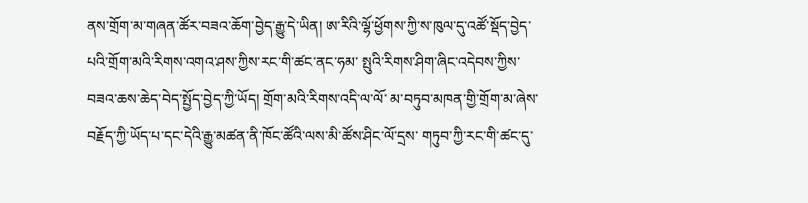ནས་གྲོག་མ་གཞན་ཚོར་བཟའ་ཆོག་བྱེད་རྒྱུ་དེ་ཡིན། ཨ་རིའི་ལྷོ་ཕྱོགས་ཀྱི་ས་ཁུལ་དུ་འཚོ་སྡོད་བྱེད་པའི་གྲོག་མའི་རིགས་འགའ་ཤས་ཀྱིས་རང་གི་ཚང་ནང་ཧམ་ སྤུའི་རིགས་ཤིག་ཞིང་འདེབས་ཀྱིས་བཟའ་ཆས་ཆེད་བེད་སྤྱོད་བྱེད་ཀྱི་ཡོད། གྲོག་མའི་རིགས་འདི་ལ་ལོ་ མ་བཏུབ་མཁན་གྱི་གྲོག་མ་ཞེས་བརྗོད་ཀྱི་ཡོད་པ་དང་དེའི་རྒྱུ་མཚན་ནི་ཁོང་ཚོའི་ལས་མི་ཚོས་ཤིང་ལོ་དྲས་ གཏུབ་ཀྱི་རང་གི་ཚང་དུ་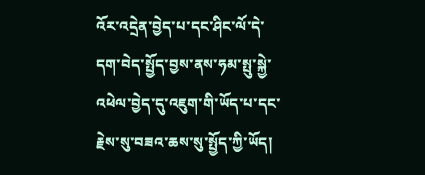འོར་འདྲེན་བྱེད་པ་དང་ཤིང་ལོ་དེ་དག་བེད་སྤྱོད་བྱས་ནས་ཧམ་སྤུ་སྐྱེ་འཕེལ་བྱེད་དུ་འཇུག་གི་ཡོད་པ་དང་རྗེས་སུ་བཟའ་ཆས་སུ་སྤྱོད་ཀྱི་ཡོད།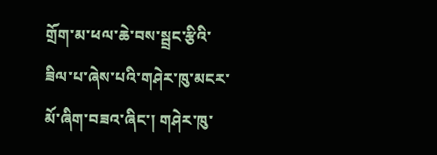གྲོག་མ་ཕལ་ཆེ་བས་སྦྲང་རྩིའི་ཟིལ་པ་ཞེས་པའི་གཤེར་ཁུ་མངར་མོ་ཞིག་བཟའ་ཞིང་། གཤེར་ཁུ་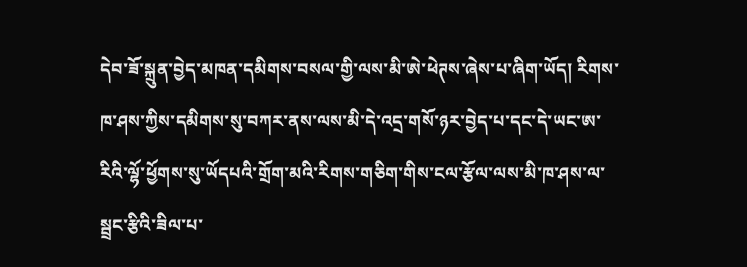དེབ་ཟོ་སྐྲུན་བྱེད་མཁན་དམིགས་བསལ་གྱི་ལས་མི་ཨེ་ཕེཊས་ཞེས་པ་ཞིག་ཡོད། རིགས་ཁ་ཤས་ཀྱིས་དམིགས་སུ་བཀར་ནས་ལས་མི་དེ་འདྲ་གསོ་ཉར་བྱེད་པ་དང་དེ་ཡང་ཨ་རིའི་ལྷོ་ཕྱོགས་སུ་ཡོདཔའི་གྲོག་མའི་རིགས་གཅིག་གིས་ངལ་རྩོལ་ལས་མི་ཁ་ཤས་ལ་སྦྲང་རྩིའི་ཟིལ་པ་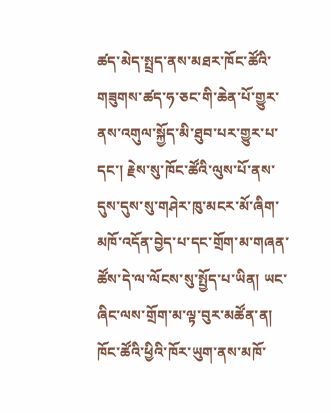ཚད་མེད་སྤྲད་ནས་མཐར་ཁོང་ཚོའི་གཟུགས་ཚད་ཧ་ཅང་གི་ཆེན་པོ་གྱུར་ནས་འགུལ་སྐྱོད་མི་ཐུབ་པར་གྱུར་པ་དང་། རྗེས་སུ་ཁོང་ཚོའི་ལུས་པོ་ནས་དུས་དུས་སུ་གཤེར་ཁུ་མངར་མོ་ཞིག་མཁོ་འདོན་བྱེད་པ་དང་གྲོག་མ་གཞན་ཚོས་དེ་ལ་ལོངས་སུ་སྤྱོད་པ་ཡིན། ཡང་ཞིང་ལས་གྲོག་མ་ལྟ་བུར་མཚོན་ན། ཁོང་ཚོའི་ཕྱིའི་ཁོར་ཡུག་ནས་མཁོ་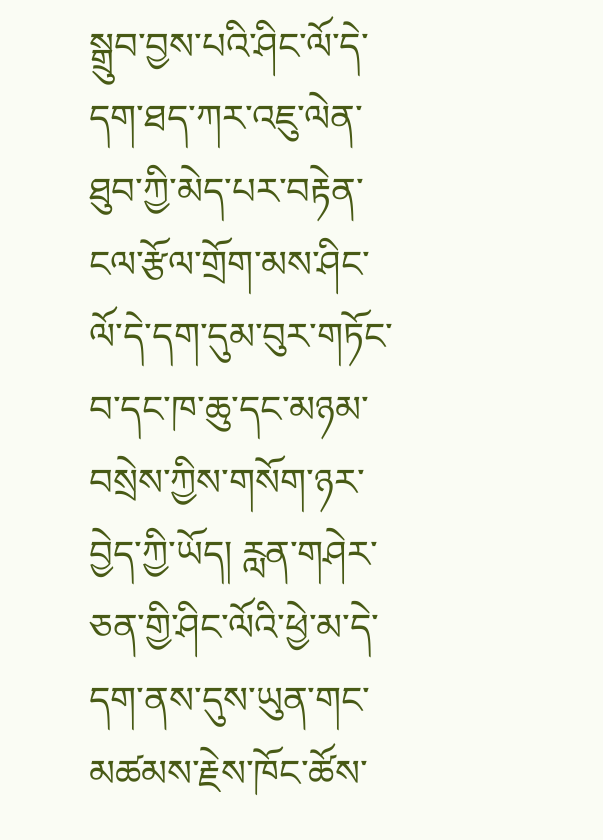སྒྲུབ་བྱས་པའི་ཤིང་ལོ་དེ་དག་ཐད་ཀར་འཇུ་ལེན་ཐུབ་ཀྱི་མེད་པར་བརྟེན་ངལ་རྩོལ་གྲོག་མས་ཤིང་ལོ་དེ་དག་དུམ་བུར་གཏོང་བ་དང་ཁ་ཆུ་དང་མཉམ་བསྲེས་ཀྱིས་གསོག་ཉར་བྱེད་ཀྱི་ཡོད། རླན་གཤེར་ཅན་གྱི་ཤིང་ལོའི་ཕྱེ་མ་དེ་དག་ནས་དུས་ཡུན་གང་མཚམས་རྗེས་ཁོང་ཚོས་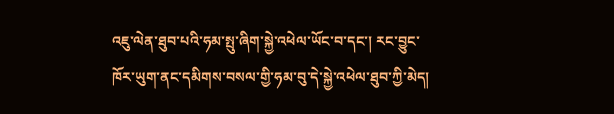འཇུ་ལེན་ཐུབ་པའི་ཧམ་སྤུ་ཞིག་སྐྱེ་འཕེལ་ཡོང་བ་དང་། རང་བྱུང་ཁོར་ཡུག་ནང་དམིགས་བསལ་གྱི་ཧམ་བུ་དེ་སྐྱེ་འཕེལ་ཐུབ་ཀྱི་མེད།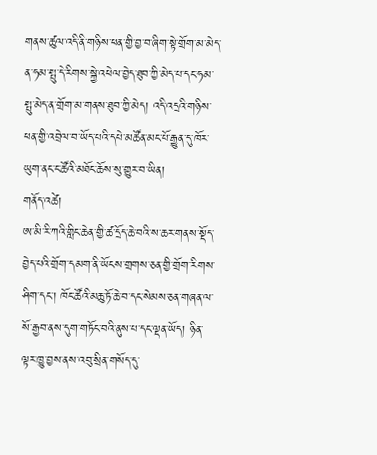གནས་ཚུལ་འདི་ནི་གཉིས་ཕན་གྱི་བྱ་བ་ཞིག་སྟེ་གྲོག་མ་མེད་ན་ཧམ་སྤུ་དེ་རིགས་སྐྱེ་འཕེལ་བྱེད་ཐུབ་ཀྱི་མེད་པ་དང་ཧམ་སྤུ་མེད་ན་གྲོག་མ་གནས་ཐུབ་ཀྱི་མེད། འདི་འདྲའི་གཉིས་ཕན་གྱི་འབྲེལ་བ་ཡོད་པའི་དཔེ་མཚོན་མང་པོ་རྒྱུན་དུ་ཁོར་ཡུག་ནང་ང་ཚོའི་མཐོང་ཆོས་སུ་གྱུར་བ་ཡིན།
གནོད་འཚེ།
ཨ་མི་རི་ཀའི་གླིང་ཆེན་གྱི་ཚ་དྲོད་ཆེ་བའི་ས་ཆར་གནས་སྡོད་བྱེད་པའི་གྲོག་དམག་ནི་ཡོངས་གྲགས་ཅན་གྱི་གྲོག་རིགས་ཤིག་དང་། ཁོང་ཚོའི་མཆུ་ཏོ་ཆེ་བ་དང་སེམས་ཅན་གཞན་ལ་སོ་རྒྱབ་ནས་དུག་གཏོང་བའི་ནུས་པ་དང་ལྡན་ཡོད། ཉིན་ལྟར་ཁྱུ་བྱས་ནས་འབུ་སྲིན་གསོད་དུ་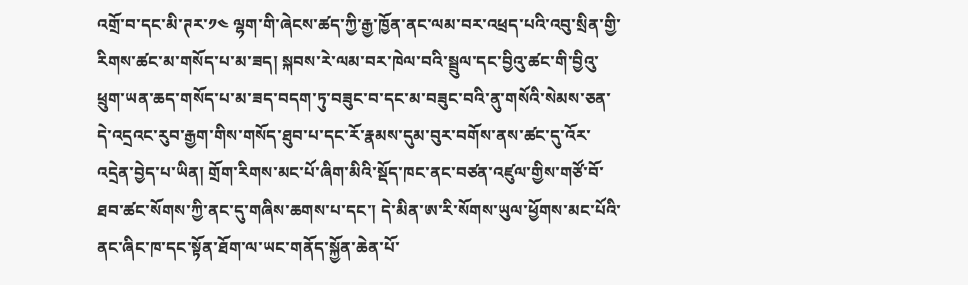འགྲོ་བ་དང་མི་ཊར་༡༤ ལྷག་གི་ཞེངས་ཚད་ཀྱི་རྒྱ་ཁྱོན་ནང་ལམ་བར་འཕྲད་པའི་འབུ་སྲིན་གྱི་རིགས་ཚང་མ་གསོད་པ་མ་ཟད། སྐབས་རེ་ལམ་བར་ཁེལ་བའི་སྦྲུལ་དང་བྱིའུ་ཚང་གི་བྱིའུ་ཕྲུག་ཡན་ཆད་གསོད་པ་མ་ཟད་བདག་ཏུ་བཟུང་བ་དང་མ་བཟུང་བའི་ནུ་གསོའི་སེམས་ཅན་དེ་འདྲའང་རུབ་རྒྱག་གིས་གསོད་ཐུབ་པ་དང་རོ་རྣམས་དུམ་བུར་བགོས་ནས་ཚང་དུ་འོར་འདྲེན་བྱེད་པ་ཡིན། གྲོག་རིགས་མང་པོ་ཞིག་མིའི་སྡོད་ཁང་ནང་བཙན་འཛུལ་གྱིས་གཙོ་བོ་ཐབ་ཚང་སོགས་ཀྱི་ནང་དུ་གཞིས་ཆགས་པ་དང་། དེ་མིན་ཨ་རི་སོགས་ཡུལ་ཕྱོགས་མང་པོའི་ནང་ཞིང་ཁ་དང་སྟོན་ཐོག་ལ་ཡང་གནོད་སྐྱོན་ཆེན་པོ་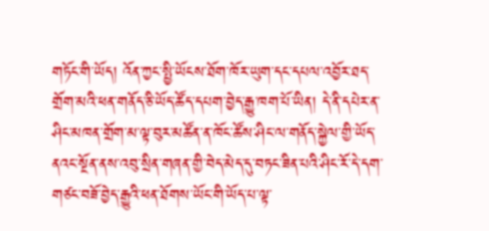གཏོང་གི་ཡོད། འོན་ཀྱང་སྤྱི་ཡོངས་ཐོག་ཁོར་ཡུག་དང་དཔལ་འབྱོར་ཐད་གྲོག་མའི་ཕན་གནོད་ཅི་ཡོད་ཚོད་དཔག་བྱེད་རྒྱུ་ཁག་པོ་ཡིན། དེ་ནི་དཔེར་ན་ཤིང་མཁན་གྲོག་མ་ལྟ་བུར་མཚོན་ན་ཁོང་ཚོས་ཤིང་ལ་གནོད་སྐྱེལ་གྱི་ཡོད་ནའང་སྔོན་ནས་འབུ་སྲིན་གཞན་གྱི་བེད་མེད་དུ་བཏང་ཟིན་པའི་ཤིང་རོ་དེ་དག་གཙང་བཟོ་བྱེད་རྒྱུའི་ཕན་ཐོགས་ཡོང་གི་ཡོད་པ་ལྟ་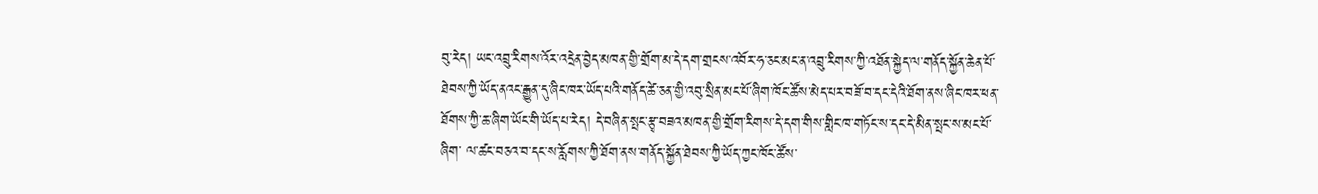བུ་རེད། ཡང་འབྲུ་རིགས་འོར་འདྲེན་བྱེད་མཁན་གྱི་གྲོག་མ་དེ་དག་གྲངས་འབོར་ཧ་ཅང་མང་ན་འབྲུ་རིགས་ཀྱི་འཐོན་སྐྱེད་ལ་གནོད་སྐྱོན་ཆེན་པོ་ཐེབས་ཀྱི་ཡོད་ནའང་རྒྱུན་དུ་ཞིང་ཁར་ཡོད་པའི་གནོད་ཚེ་ཅན་གྱི་འབུ་སྲིན་མང་པོ་ཞིག་ཁོང་ཚོས་མེད་པར་བཟོ་བ་དང་དེའི་ཐོག་ནས་ཞིང་ཁར་ཕན་ཐོགས་ཀྱི་ཆ་ཞིག་ཡོང་གི་ཡོད་པ་རེད། དེ་བཞིན་སྤང་རྩྭ་བཟའ་མཁན་གྱི་གྲོག་རིགས་དེ་དག་གིས་གླིང་ཁ་གཏོང་ས་དང་དེ་མིན་སྤང་ས་མང་པོ་ཞིག་ ལ་ཚང་བཅའ་བ་དང་ས་རློགས་ཀྱི་ཐོག་ནས་གནོད་སྐྱོན་ཐེབས་ཀྱི་ཡོད་ཀྱང་ཁོང་ཚོས་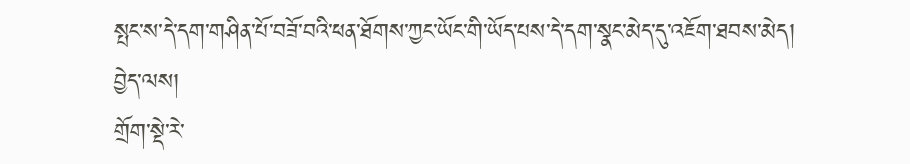སྤང་ས་དེ་དག་གཤིན་པོ་བཟོ་བའི་ཕན་ཐོགས་ཀྱང་ཡོང་གི་ཡོད་པས་དེ་དག་སྣང་མེད་དུ་འཇོག་ཐབས་མེད།
བྱེད་ལས།
གྲོག་སྡེ་རེ་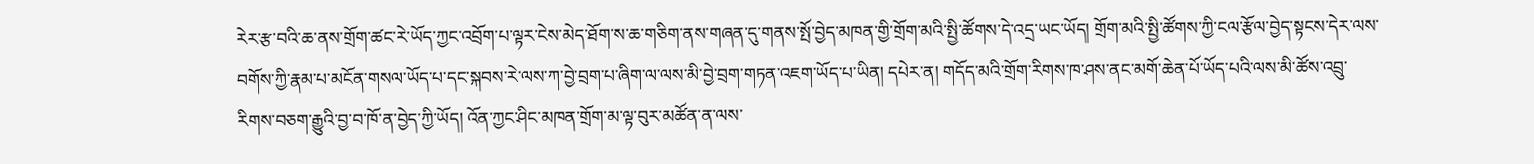རེར་རྩ་བའི་ཆ་ནས་གྲོག་ཚང་རེ་ཡོད་ཀྱང་འབྲོག་པ་ལྟར་ངེས་མེད་ཐོག་ས་ཆ་གཅིག་ནས་གཞན་དུ་གནས་སྤོ་བྱེད་མཁན་གྱི་གྲོག་མའི་སྤྱི་ཚོགས་དེ་འདྲ་ཡང་ཡོད། གྲོག་མའི་སྤྱི་ཚོགས་ཀྱི་ངལ་རྩོལ་བྱེད་སྟངས་དེར་ལས་བགོས་ཀྱི་རྣམ་པ་མངོན་གསལ་ཡོད་པ་དང་སྐབས་རེ་ལས་ཀ་བྱེ་བྲག་པ་ཞིག་ལ་ལས་མི་བྱེ་བྲག་གཏན་འཇག་ཡོད་པ་ཡིན། དཔེར་ན། གདོད་མའི་གྲོག་རིགས་ཁ་ཤས་ནང་མགོ་ཆེན་པོ་ཡོད་པའི་ལས་མི་ཚོས་འབྲུ་རིགས་བཅག་རྒྱུའི་བྱ་བ་ཁོ་ན་བྱེད་ཀྱི་ཡོད། འོན་ཀྱང་ཤིང་མཁན་གྲོག་མ་ལྟ་བུར་མཚོན་ན་ལས་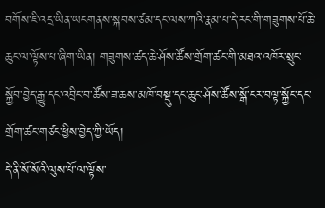བགོས་ཇི་འདྲ་ཡིན་ཡངགནས་སྐབས་ཙམ་དང་ལས་ཀའི་རྣམ་པ་དེ་རང་གི་གཟུགས་པོ་ཆེ་ཆུང་ལ་ལྟོས་པ་ཞིག་ཡིན། གཟུགས་ཚད་ཆེ་ཤོས་ཚོས་གྲོག་ཚང་གི་མཐའ་འཁོར་སྲུང་སྐྱོབ་བྱེད་རྒྱུ་དང་འབྲིང་བ་ཚོས་ཟ་ཆས་མཁོ་བསྡུ་དང་ཆུང་ཤོས་ཚོས་སྒོ་ངར་བལྟ་སྐྱོང་དང་གྲོག་ཚང་གཙང་ཕྱིས་བྱེད་ཀྱི་ཡོད།
དེ་ནི་སོ་སོའི་ལུས་པོ་ལ་ལྟོས་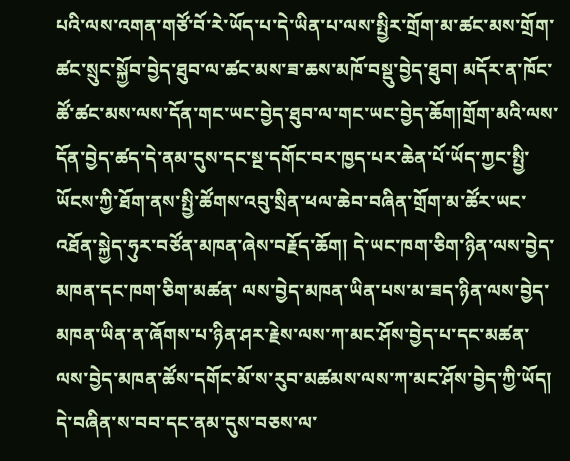པའི་ལས་འགན་གཙོ་བོ་རེ་ཡོད་པ་དེ་ཡིན་པ་ལས་སྤྱིར་གྲོག་མ་ཚང་མས་གྲོག་ཚང་སྲུང་སྐྱོབ་བྱེད་ཐུབ་ལ་ཚང་མས་ཟ་ཆས་མཁོ་བསྡུ་བྱེད་ཐུབ། མདོར་ན་ཁོང་ཚོ་ཚང་མས་ལས་དོན་གང་ཡང་བྱེད་ཐུབ་ལ་གང་ཡང་བྱེད་ཆོག།གྲོག་མའི་ལས་དོན་བྱེད་ཚད་དེ་ནམ་དུས་དང་སྔ་དགོང་བར་ཁྱད་པར་ཆེན་པོ་ཡོད་ཀྱང་སྤྱི་ཡོངས་ཀྱི་ཐོག་ནས་སྤྱི་ཚོགས་འབུ་སྲིན་ཕལ་ཆེབ་བཞིན་གྲོག་མ་ཚོར་ཡང་འཐོན་སྐྱེད་ཧུར་བཙོན་མཁན་ཞེས་བརྗོད་ཆོག། དེ་ཡང་ཁག་ཅིག་ཉིན་ལས་བྱེད་མཁན་དང་ཁག་ཅིག་མཚན་ ལས་བྱེད་མཁན་ཡིན་པས་མ་ཟད་ཉིན་ལས་བྱེད་མཁན་ཡིན་ན་ཞོགས་པ་ཉིན་ཤར་རྗེས་ལས་ཀ་མང་ཤོས་བྱེད་པ་དང་མཚན་ལས་བྱེད་མཁན་ཚོས་དགོང་མོ་ས་རུབ་མཚམས་ལས་ཀ་མང་ཤོས་བྱེད་ཀྱི་ཡོད། དེ་བཞིན་ས་བབ་དང་ནམ་དུས་བཅས་ལ་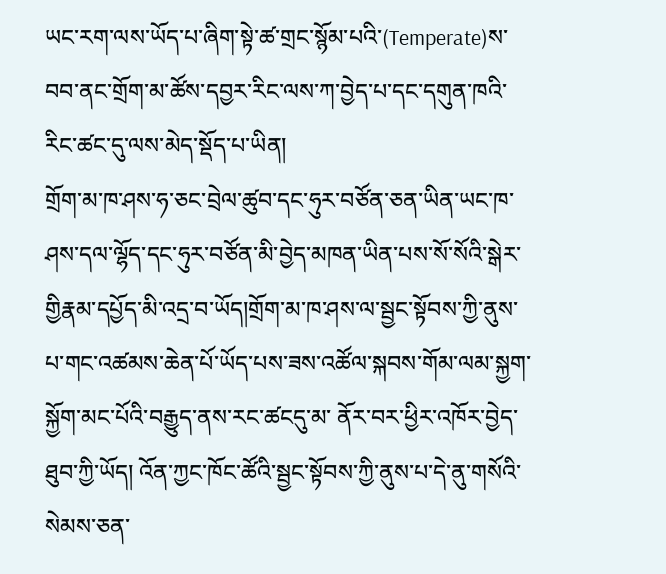ཡང་རག་ལས་ཡོད་པ་ཞིག་སྟེ་ཚ་གྲང་སྙོམ་པའི་(Temperate)ས་བབ་ནང་གྲོག་མ་ཚོས་དབྱར་རིང་ལས་ཀ་བྱེད་པ་དང་དགུན་ཁའི་རིང་ཚང་དུ་ལས་མེད་སྡོད་པ་ཡིན།
གྲོག་མ་ཁ་ཤས་ཧ་ཅང་བྲེལ་ཚུབ་དང་ཧུར་བཙོན་ཅན་ཡིན་ཡང་ཁ་ཤས་དལ་ལྷོད་དང་ཧུར་བཙོན་མི་བྱེད་མཁན་ཡིན་པས་སོ་སོའི་སྒེར་གྱིརྣམ་དཔྱོད་མི་འདྲ་བ་ཡོད།གྲོག་མ་ཁ་ཤས་ལ་སྦྱང་སྟོབས་ཀྱི་ནུས་པ་གང་འཚམས་ཆེན་པོ་ཡོད་པས་ཟས་འཚོལ་སྐབས་གོམ་ལམ་སྐྱག་སྐྱོག་མང་པོའི་བརྒྱུད་ནས་རང་ཚངདུ་མ་ ནོར་བར་ཕྱིར་འཁོར་བྱེད་ཐུབ་ཀྱི་ཡོད། འོན་ཀྱང་ཁོང་ཚོའི་སྦྱང་སྟོབས་ཀྱི་ནུས་པ་དེ་ནུ་གསོའི་སེམས་ཅན་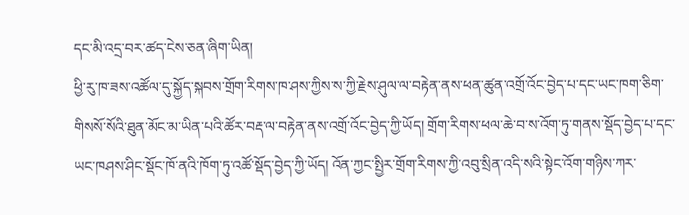དང་མི་འདྲ་བར་ཚད་ངེས་ཅན་ཞིག་ཡིན།
ཕྱི་རུ་ཁ་ཟས་འཚོལ་དུ་སྐྱོད་སྐབས་གྲོག་རིགས་ཁ་ཤས་ཀྱིས་ས་ཀྱི་རྗེས་ཤུལ་ལ་བརྟེན་ནས་ཕན་ཚུན་འགྲོ་འོང་བྱེད་པ་དང་ཡང་ཁག་ཅིག་གིསསོ་སོའི་ཐུན་མོང་མ་ཡིན་པའི་ཚོར་བརྡ་ལ་བརྟེན་ནས་འགྲོ་འོང་བྱེད་ཀྱི་ཡོད། གྲོག་རིགས་ཕལ་ཆེ་བ་ས་འོག་ཏུ་གནས་སྡོད་བྱེད་པ་དང་ཡང་ཁཤས་ཤིང་སྡོང་ཁོ་ནའི་ཁོག་ཏུ་འཚོ་སྡོད་བྱེད་ཀྱི་ཡོད། འོན་ཀྱང་སྤྱིར་གྲོག་རིགས་ཀྱི་འབུ་སྲིན་འདི་སའི་སྟེང་འོག་གཉིས་ཀར་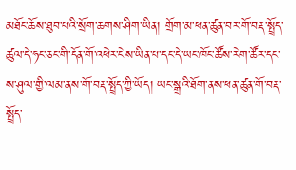མཐོང་ཆོས་ཐུབ་པའི་སྲོག་ཆགས་ཤིག་ཡིན། གྲོག་མ་ཕན་ཚུན་བར་གོ་བརྡ་སྤྲོད་ཚུལ་དེ་ཧང་ཅང་གི་དོན་གོ་འཕེར་ངེས་ཡིན་པ་དང་དེ་ཡང་ཁོང་ཚོས་རེག་ཚོར་དང་ས་ཤུལ་གྱི་ལམ་ནས་གོ་བརྡ་སྤྲོད་ཀྱི་ཡོད། ཡང་སྒྲའི་ཐོག་ནས་ཕན་ཚུན་གོ་བརྡ་སྤྲོད་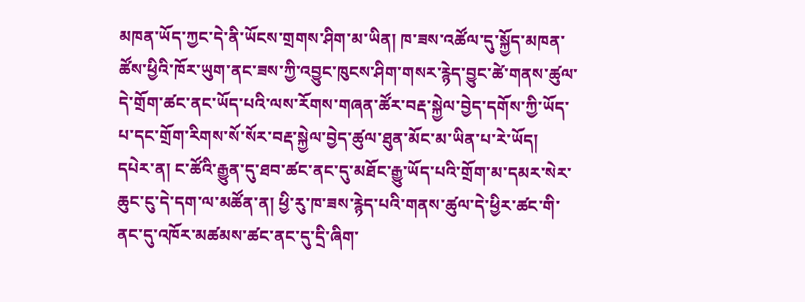མཁན་ཡོད་ཀྱང་དེ་ནི་ཡོངས་གྲགས་ཤིག་མ་ཡིན། ཁ་ཟས་འཚོལ་དུ་སྐྱོད་མཁན་ཚོས་ཕྱིའི་ཁོར་ཡུག་ནང་ཟས་ཀྱི་འབྱུང་ཁུངས་ཤིག་གསར་རྙེད་བྱུང་ཚེ་གནས་ཚུལ་དེ་གྲོག་ཚང་ནང་ཡོད་པའི་ལས་རོགས་གཞན་ཚོར་བརྡ་སྐྱེལ་བྱེད་དགོས་ཀྱི་ཡོད་པ་དང་གྲོག་རིགས་སོ་སོར་བརྡ་སྐྱེལ་བྱེད་ཚུལ་ཐུན་མོང་མ་ཡིན་པ་རེ་ཡོད།
དཔེར་ན། ང་ཚོའི་རྒྱུན་དུ་ཐབ་ཚང་ནང་དུ་མཐོང་རྒྱུ་ཡོད་པའི་གྲོག་མ་དམར་སེར་ཆུང་ངུ་དེ་དག་ལ་མཚོན་ན། ཕྱི་རུ་ཁ་ཟས་རྙེད་པའི་གནས་ཚུལ་དེ་ཕྱིར་ཚང་གི་ནང་དུ་འཁོར་མཚམས་ཚང་ནང་དུ་དྲི་ཞིག་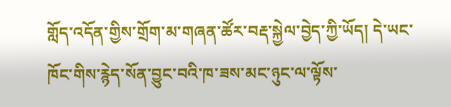གློད་འདོན་གྱིས་གྲོག་མ་གཞན་ཚོར་བརྡ་སྐྱེལ་བྱེད་ཀྱི་ཡོད། དེ་ཡང་ཁོང་གིས་རྙེད་སོན་བྱུང་བའི་ཁ་ཟས་མང་ཉུང་ལ་ལྟོས་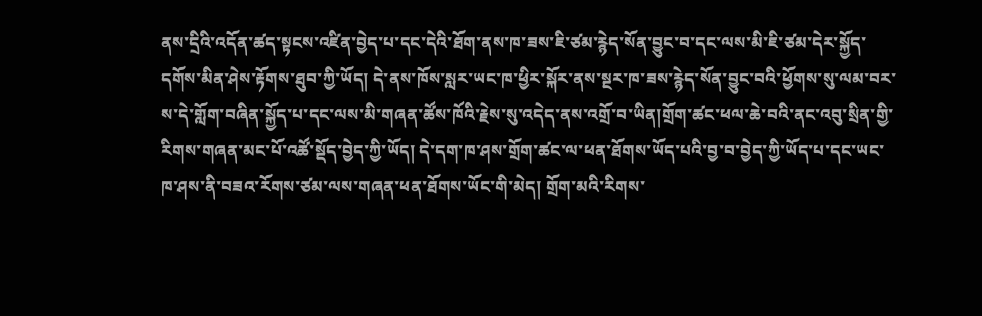ནས་དྲིའི་འདོན་ཚད་སྟངས་འཛིན་བྱེད་པ་དང་དེའི་ཐོག་ནས་ཁ་ཟས་ཇི་ཙམ་རྙེད་སོན་བྱུང་བ་དང་ལས་མི་ཇི་ཙམ་དེར་སྐྱོད་དགོས་མིན་ཤེས་རྟོགས་ཐུབ་ཀྱི་ཡོད། དེ་ནས་ཁོས་སླར་ཡང་ཁ་ཕྱིར་སྐོར་ནས་སྔར་ཁ་ཟས་རྙེད་སོན་བྱུང་བའི་ཕྱོགས་སུ་ལམ་བར་ས་དེ་གློག་བཞིན་སྐྱོད་པ་དང་ལས་མི་གཞན་ཚོས་ཁོའི་རྗེས་སུ་འདེད་ནས་འགྲོ་བ་ཡིན།གྲོག་ཚང་ཕལ་ཆེ་བའི་ནང་འབུ་སྲིན་གྱི་རིགས་གཞན་མང་པོ་འཚོ་སྡོད་བྱེད་ཀྱི་ཡོད། དེ་དག་ཁ་ཤས་གྲོག་ཚང་ལ་ཕན་ཐོགས་ཡོད་པའི་བྱ་བ་བྱེད་ཀྱི་ཡོད་པ་དང་ཡང་ཁ་ཤས་ནི་བཟའ་རོགས་ཙམ་ལས་གཞན་ཕན་ཐོགས་ཡོང་གི་མེད། གྲོག་མའི་རིགས་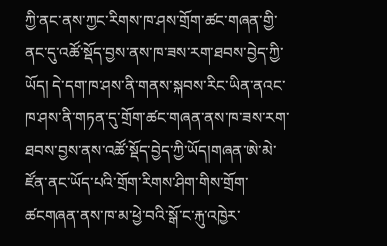ཀྱི་ནང་ནས་ཀྱང་རིགས་ཁ་ཤས་གྲོག་ཚང་གཞན་གྱི་ནང་དུ་འཚོ་སྡོད་བྱས་ནས་ཁ་ཟས་རག་ཐབས་བྱེད་ཀྱི་ཡོད། དེ་དག་ཁ་ཤས་ནི་གནས་སྐབས་རིང་ཡིན་ནའང་ཁ་ཤས་ནི་གཏན་དུ་གྲོག་ཚང་གཞན་ནས་ཁ་ཟས་རག་ཐབས་བྱས་ནས་འཚོ་སྡོད་བྱེད་ཀྱི་ཡོད།གཞན་ཨེ་མེ་ཛོན་ནང་ཡོད་པའི་གྲོག་རིགས་ཤིག་གིས་གྲོག་ཚངགཞན་ནས་ཁ་མ་ཕྱེ་བའི་སྒོ་ང་རྐུ་འཁྱེར་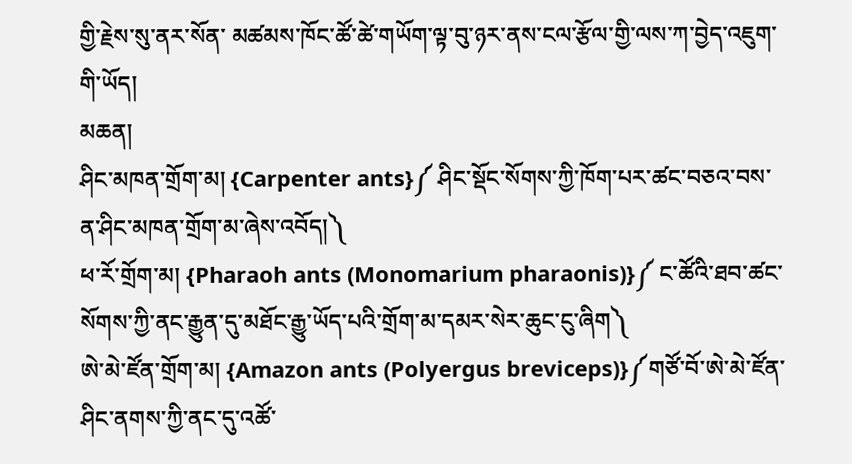གྱི་རྗེས་སུ་ནར་སོན་ མཚམས་ཁོང་ཚོ་ཚེ་གཡོག་ལྟ་བུ་ཉར་ནས་ངལ་རྩོལ་གྱི་ལས་ཀ་བྱེད་འཇུག་གི་ཡོད།
མཆན།
ཤིང་མཁན་གྲོག་མ། {Carpenter ants}༼ ཤིང་སྡོང་སོགས་ཀྱི་ཁོག་པར་ཚང་བཅའ་བས་ན་ཤིང་མཁན་གྲོག་མ་ཞེས་འབོད།༽
ཕ་རོ་གྲོག་མ། {Pharaoh ants (Monomarium pharaonis)}༼ ང་ཚོའི་ཐབ་ཚང་སོགས་ཀྱི་ནང་རྒྱུན་དུ་མཐོང་རྒྱུ་ཡོད་པའི་གྲོག་མ་དམར་སེར་ཆུང་ངུ་ཞིག༽
ཨེ་མེ་ཛོན་གྲོག་མ། {Amazon ants (Polyergus breviceps)}༼གཙོ་བོ་ཨེ་མེ་ཛོན་ཤིང་ནགས་ཀྱི་ནང་དུ་འཚོ་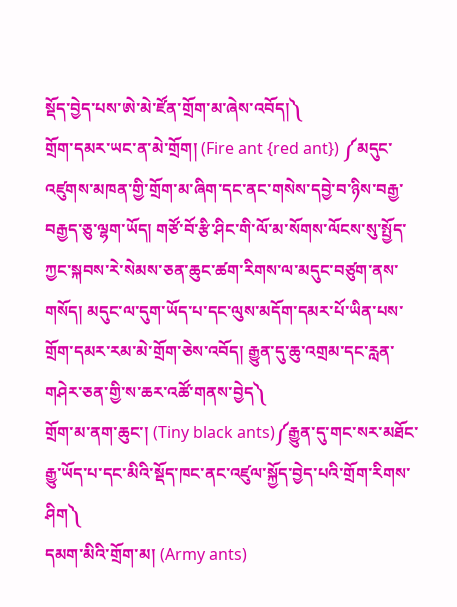སྡོད་བྱེད་པས་ཨེ་མེ་ཛོན་གྲོག་མ་ཞེས་འབོད།༽
གྲོག་དམར་ཡང་ན་མེ་གྲོག། (Fire ant {red ant}) ༼མདུང་འཛུགས་མཁན་གྱི་གྲོག་མ་ཞིག་དང་ནང་གསེས་དབྱེ་བ་ཉིས་བརྒྱ་བརྒྱད་ཅུ་ལྷག་ཡོད། གཙོ་བོ་རྩི་ཤིང་གི་ལོ་མ་སོགས་ལོངས་སུ་སྤྱོད་ཀྱང་སྐབས་རེ་སེམས་ཅན་ཆུང་ཚག་རིགས་ལ་མདུང་བཙུག་ནས་གསོད། མདུང་ལ་དུག་ཡོད་པ་དང་ལུས་མདོག་དམར་པོ་ཡིན་པས་གྲོག་དམར་རམ་མེ་གྲོག་ཅེས་འབོད། རྒྱུན་དུ་ཆུ་འགྲམ་དང་རླན་གཤེར་ཅན་གྱི་ས་ཆར་འཚོ་གནས་བྱེད༽
གྲོག་མ་ནག་ཆུང་། (Tiny black ants)༼རྒྱུན་དུ་གང་སར་མཐོང་རྒྱུ་ཡོད་པ་དང་མིའི་སྡོད་ཁང་ནང་འཛུལ་སྐྱོད་བྱེད་པའི་གྲོག་རིགས་ཤིག༽
དམག་མིའི་གྲོག་མ། (Army ants)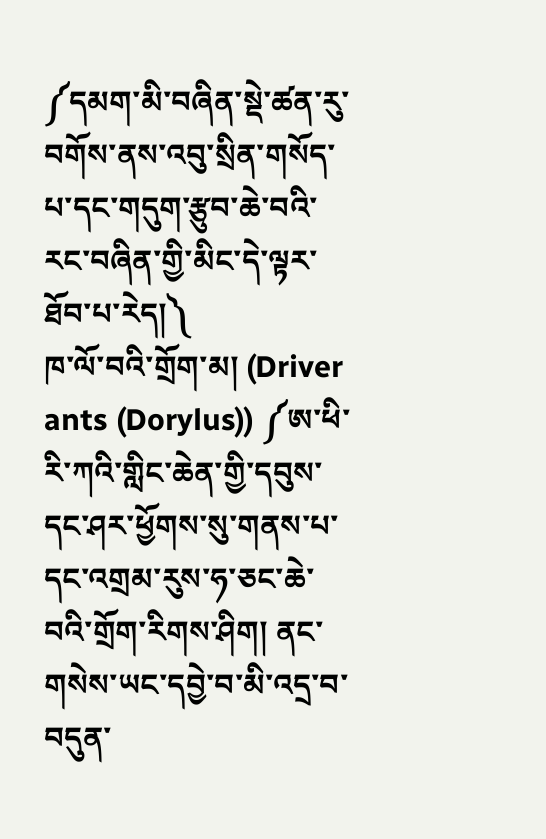༼དམག་མི་བཞིན་སྡེ་ཚན་རུ་བགོས་ནས་འབུ་སྲིན་གསོད་པ་དང་གདུག་རྩུབ་ཆེ་བའི་རང་བཞིན་གྱི་མིང་དེ་ལྟར་ཐོབ་པ་རེད།༽
ཁ་ལོ་བའི་གྲོག་མ། (Driver ants (Dorylus)) ༼ཨ་ཕི་རི་ཀའི་གླིང་ཆེན་གྱི་དབུས་དང་ཤར་ཕྱོགས་སུ་གནས་པ་དང་འགྲམ་རུས་ཧ་ཅང་ཆེ་བའི་གྲོག་རིགས་ཤིག། ནང་གསེས་ཡང་དབྱེ་བ་མི་འདྲ་བ་བདུན་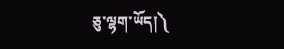ཅུ་ལྷག་ཡོད།༽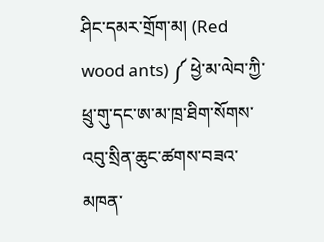ཤིང་དམར་གྲོག་མ། (Red wood ants) ༼ ཕྱེ་མ་ལེབ་ཀྱི་ཕྲུ་གུ་དང་ཨ་མ་ཁྲ་ཐིག་སོགས་འབུ་སྲིན་ཆུང་ཚགས་བཟའ་མཁན་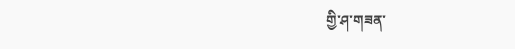གྱི་ཤ་གཟན་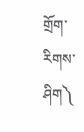གྲོག་རིགས་ཤིག༽